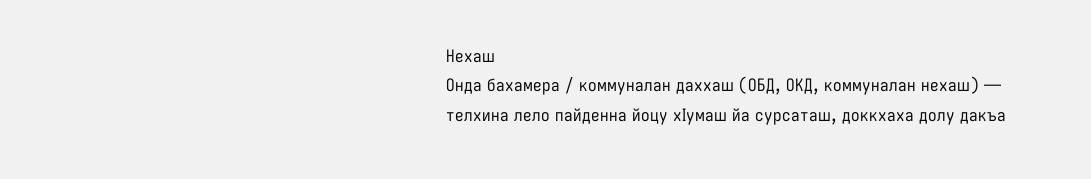Нехаш
Онда бахамера / коммуналан даххаш (ОБД, ОКД, коммуналан нехаш) — телхина лело пайденна йоцу хӀумаш йа сурсаташ, доккхаха долу дакъа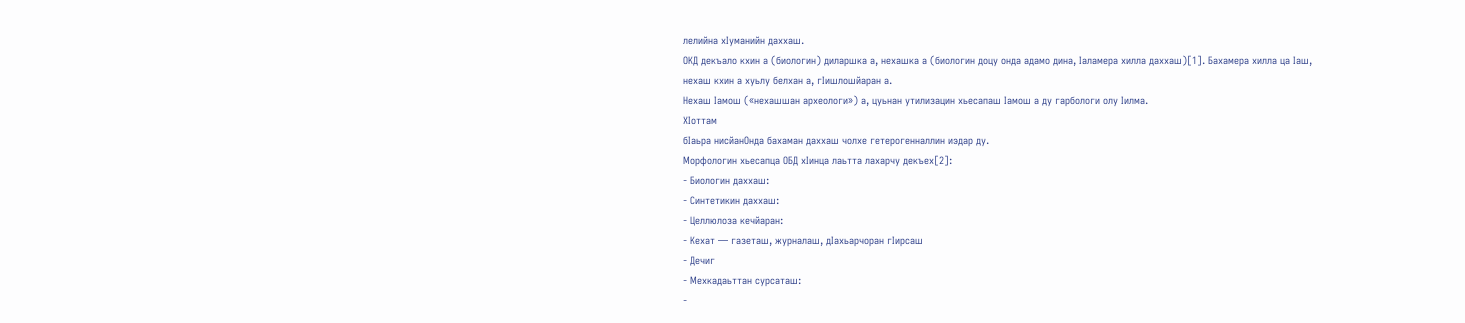лелийна хӀуманийн даххаш.
ОКД декъало кхин а (биологин) диларшка а, нехашка а (биологин доцу онда адамо дина, Ӏаламера хилла даххаш)[1]. Бахамера хилла ца Ӏаш, нехаш кхин а хуьлу белхан а, гӀишлошйаран а.
Нехаш Ӏамош («нехашшан археологи») а, цуьнан утилизацин хьесапаш Ӏамош а ду гарбологи олу Ӏилма.
ХӀоттам
бӀаьра нисйанОнда бахаман даххаш чолхе гетерогенналлин иэдар ду.
Морфологин хьесапца ОБД хӀинца лаьтта лахарчу декъех[2]:
- Биологин даххаш:
- Синтетикин даххаш:
- Целлюлоза кечйаран:
- Кехат — газеташ, журналаш, дӀахьарчоран гӀирсаш
- Дечиг
- Мехкадаьттан сурсаташ:
-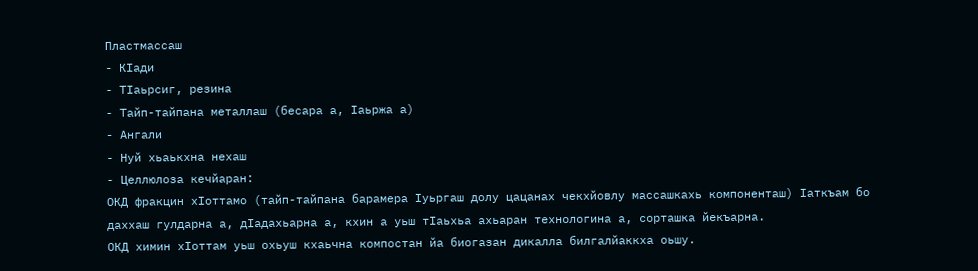Пластмассаш
- КӀади
- ТӀаьрсиг, резина
- Тайп-тайпана металлаш (бесара а, Ӏаьржа а)
- Ангали
- Нуй хьаькхна нехаш
- Целлюлоза кечйаран:
ОКД фракцин хӀоттамо (тайп-тайпана барамера Ӏуьргаш долу цацанах чекхйовлу массашкахь компоненташ) Ӏаткъам бо даххаш гулдарна а, дӀадахьарна а, кхин а уьш тӀаьхьа ахьаран технологина а, сорташка йекъарна.
ОКД химин хӀоттам уьш охьуш кхаьчна компостан йа биогазан дикалла билгалйаккха оьшу.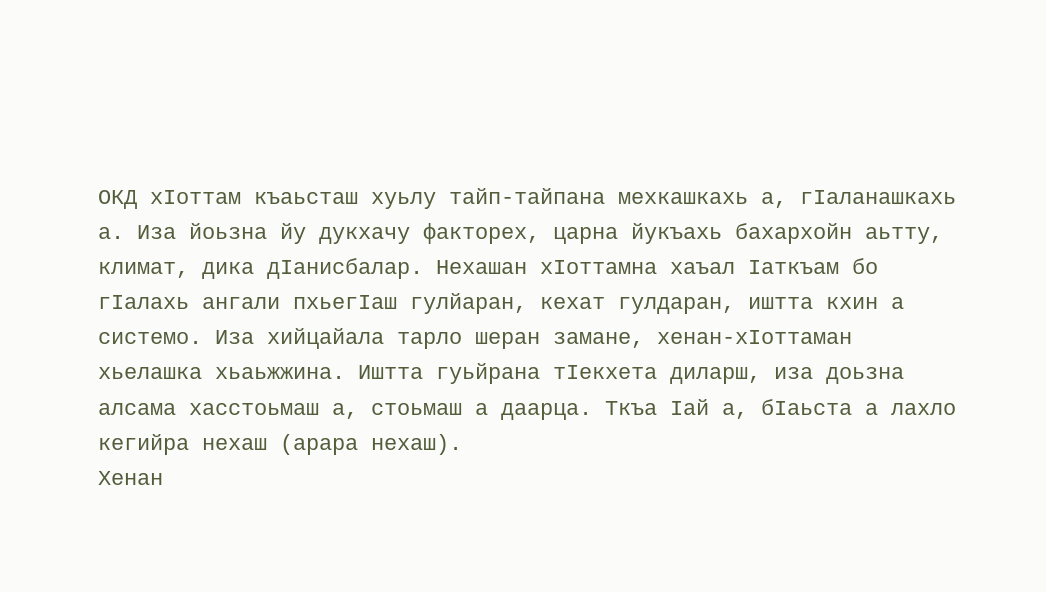ОКД хӀоттам къаьсташ хуьлу тайп-тайпана мехкашкахь а, гӀаланашкахь а. Иза йоьзна йу дукхачу факторех, царна йукъахь бахархойн аьтту, климат, дика дӀанисбалар. Нехашан хӀоттамна хаъал Ӏаткъам бо гӀалахь ангали пхьегӀаш гулйаран, кехат гулдаран, иштта кхин а системо. Иза хийцайала тарло шеран замане, хенан-хӀоттаман хьелашка хьаьжжина. Иштта гуьйрана тӀекхета диларш, иза доьзна алсама хасстоьмаш а, стоьмаш а даарца. Ткъа Ӏай а, бӀаьста а лахло кегийра нехаш (арара нехаш).
Хенан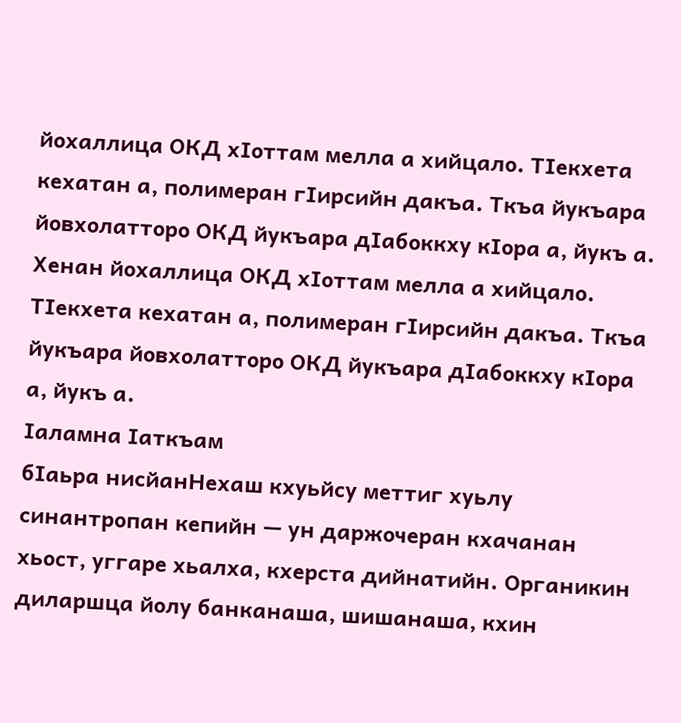йохаллица ОКД хӀоттам мелла а хийцало. ТӀекхета кехатан а, полимеран гӀирсийн дакъа. Ткъа йукъара йовхолатторо ОКД йукъара дӀабоккху кӀора а, йукъ а.
Хенан йохаллица ОКД хӀоттам мелла а хийцало. ТӀекхета кехатан а, полимеран гӀирсийн дакъа. Ткъа йукъара йовхолатторо ОКД йукъара дӀабоккху кӀора а, йукъ а.
Ӏаламна Ӏаткъам
бӀаьра нисйанНехаш кхуьйсу меттиг хуьлу синантропан кепийн — ун даржочеран кхачанан хьост, уггаре хьалха, кхерста дийнатийн. Органикин диларшца йолу банканаша, шишанаша, кхин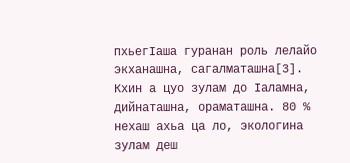пхьегӀаша гуранан роль лелайо экханашна, сагалматашна[3]. Кхин а цуо зулам до Ӏаламна, дийнаташна, ораматашна. 80 % нехаш ахьа ца ло, экологина зулам деш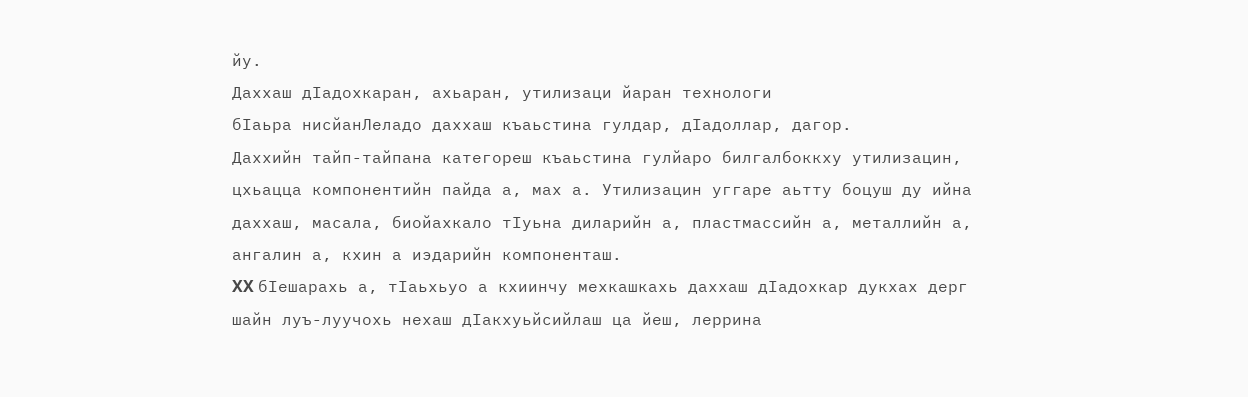йу.
Даххаш дӀадохкаран, ахьаран, утилизаци йаран технологи
бӀаьра нисйанЛеладо даххаш къаьстина гулдар, дӀадоллар, дагор.
Даххийн тайп-тайпана категореш къаьстина гулйаро билгалбоккху утилизацин, цхьацца компонентийн пайда а, мах а. Утилизацин уггаре аьтту боцуш ду ийна даххаш, масала, биойахкало тӀуьна диларийн а, пластмассийн а, металлийн а, ангалин а, кхин а иэдарийн компоненташ.
XX бӀешарахь а, тӀаьхьуо а кхиинчу мехкашкахь даххаш дӀадохкар дукхах дерг шайн луъ-луучохь нехаш дӀакхуьйсийлаш ца йеш, леррина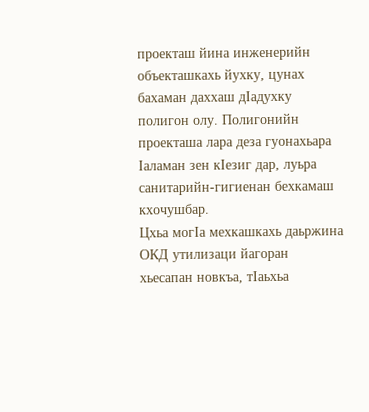проекташ йина инженерийн объекташкахь йухку, цунах бахаман даххаш дӀадухку полигон олу. Полигонийн проекташа лара деза гуонахьара Ӏаламан зен кӀезиг дар, луьра санитарийн-гигиенан бехкамаш кхочушбар.
Цхьа могӀа мехкашкахь даьржина ОКД утилизаци йагоран хьесапан новкъа, тӀаьхьа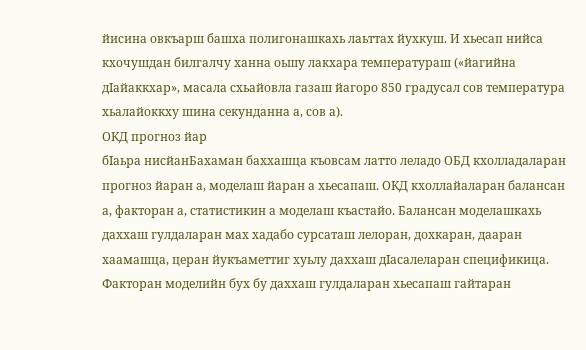йисина овкъарш башха полигонашкахь лаьттах йухкуш. И хьесап нийса кхочушдан билгалчу ханна оьшу лакхара температураш («йагийна дӀайаккхар», масала схьайовла газаш йагоро 850 градусал сов температура хьалайоккху шина секунданна а, сов а).
ОКД прогноз йар
бӀаьра нисйанБахаман баххашца къовсам латто леладо ОБД кхолладаларан прогноз йаран а, моделаш йаран а хьесапаш. ОКД кхоллайаларан балансан а, факторан а, статистикин а моделаш къастайо. Балансан моделашкахь даххаш гулдаларан мах хадабо сурсаташ лелоран, дохкаран, дааран хаамашца, церан йукъаметтиг хуьлу даххаш дӀасалеларан спецификица. Факторан моделийн бух бу даххаш гулдаларан хьесапаш гайтаран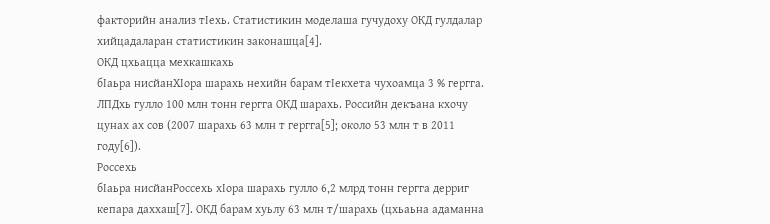факторийн анализ тӀехь. Статистикин моделаша гучудоху ОКД гулдалар хийцадаларан статистикин законашца[4].
ОКД цхьацца мехкашкахь
бӀаьра нисйанХӀора шарахь нехийн барам тӀекхета чухоамца 3 % гергга. ЛПДхь гулло 100 млн тонн гергга ОКД шарахь. Российн декъана кхочу цунах ах сов (2007 шарахь 63 млн т гергга[5]; около 53 млн т в 2011 году[6]).
Россехь
бӀаьра нисйанРоссехь хӀора шарахь гулло 6,2 млрд тонн гергга дерриг кепара даххаш[7]. ОКД барам хуьлу 63 млн т/шарахь (цхьаьна адаманна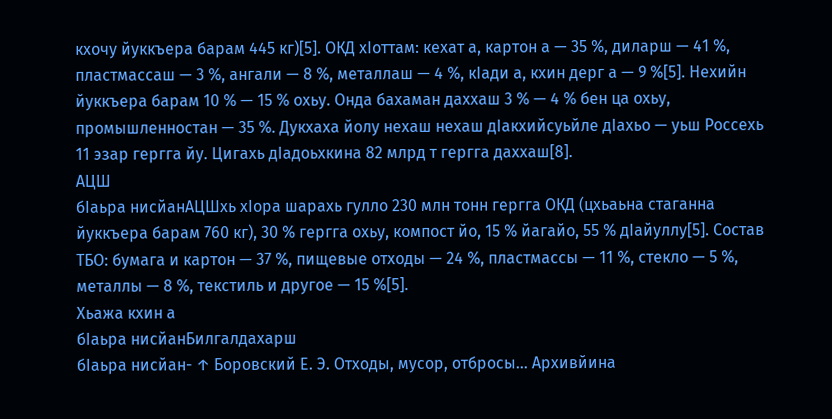кхочу йуккъера барам 445 кг)[5]. ОКД хӀоттам: кехат а, картон а — 35 %, диларш — 41 %, пластмассаш — 3 %, ангали — 8 %, металлаш — 4 %, кӀади а, кхин дерг а — 9 %[5]. Нехийн йуккъера барам 10 % — 15 % охьу. Онда бахаман даххаш 3 % — 4 % бен ца охьу, промышленностан — 35 %. Дукхаха йолу нехаш нехаш дӀакхийсуьйле дӀахьо — уьш Россехь 11 эзар гергга йу. Цигахь дӀадоьхкина 82 млрд т гергга даххаш[8].
АЦШ
бӀаьра нисйанАЦШхь хӀора шарахь гулло 230 млн тонн гергга ОКД (цхьаьна стаганна йуккъера барам 760 кг), 30 % гергга охьу, компост йо, 15 % йагайо, 55 % дӀайуллу[5]. Состав ТБО: бумага и картон — 37 %, пищевые отходы — 24 %, пластмассы — 11 %, стекло — 5 %, металлы — 8 %, текстиль и другое — 15 %[5].
Хьажа кхин а
бӀаьра нисйанБилгалдахарш
бӀаьра нисйан- ↑ Боровский Е. Э. Отходы, мусор, отбросы… Архивйина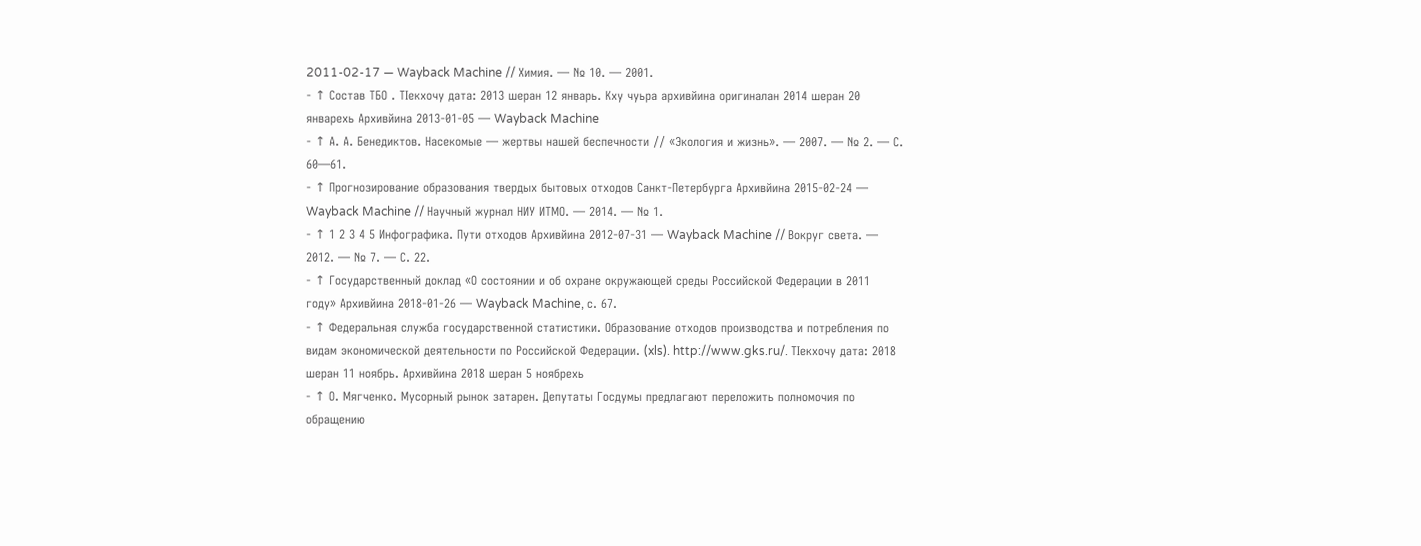2011-02-17 — Wayback Machine // Химия. — № 10. — 2001.
- ↑ Состав ТБО . ТӀекхочу дата: 2013 шеран 12 январь. Кху чуьра архивйина оригиналан 2014 шеран 20 январехь Архивйина 2013-01-05 — Wayback Machine
- ↑ А. А. Бенедиктов. Насекомые — жертвы нашей беспечности // «Экология и жизнь». — 2007. — № 2. — С. 60—61.
- ↑ Прогнозирование образования твердых бытовых отходов Санкт-Петербурга Архивйина 2015-02-24 — Wayback Machine // Научный журнал НИУ ИТМО. — 2014. — № 1.
- ↑ 1 2 3 4 5 Инфографика. Пути отходов Архивйина 2012-07-31 — Wayback Machine // Вокруг света. — 2012. — № 7. — С. 22.
- ↑ Государственный доклад «О состоянии и об охране окружающей среды Российской Федерации в 2011 году» Архивйина 2018-01-26 — Wayback Machine, с. 67.
- ↑ Федеральная служба государственной статистики. Образование отходов производства и потребления по видам экономической деятельности по Российской Федерации. (xls). http://www.gks.ru/. ТӀекхочу дата: 2018 шеран 11 ноябрь. Архивйина 2018 шеран 5 ноябрехь
- ↑ О. Мягченко. Мусорный рынок затарен. Депутаты Госдумы предлагают переложить полномочия по обращению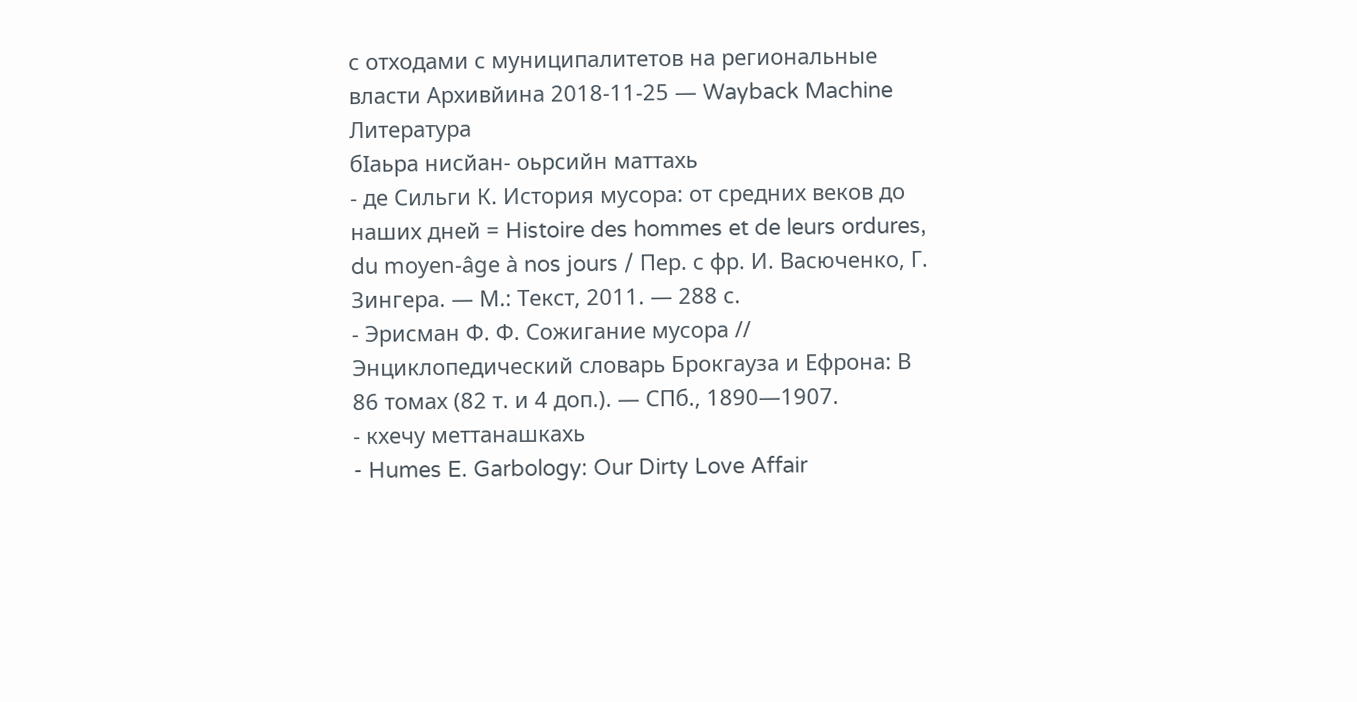с отходами с муниципалитетов на региональные власти Архивйина 2018-11-25 — Wayback Machine
Литература
бӀаьра нисйан- оьрсийн маттахь
- де Сильги К. История мусора: от средних веков до наших дней = Histoire des hommes et de leurs ordures, du moyen-âge à nos jours / Пер. с фр. И. Васюченко, Г. Зингера. — М.: Текст, 2011. — 288 с.
- Эрисман Ф. Ф. Сожигание мусора // Энциклопедический словарь Брокгауза и Ефрона: В 86 томах (82 т. и 4 доп.). — СПб., 1890—1907.
- кхечу меттанашкахь
- Humes E. Garbology: Our Dirty Love Affair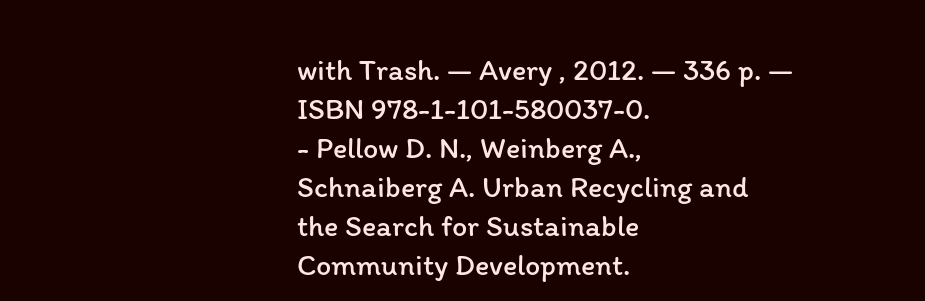with Trash. — Avery , 2012. — 336 p. — ISBN 978-1-101-580037-0.
- Pellow D. N., Weinberg A., Schnaiberg A. Urban Recycling and the Search for Sustainable Community Development.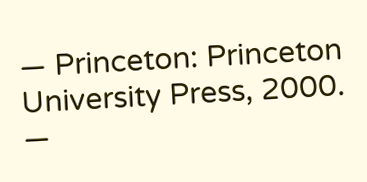— Princeton: Princeton University Press, 2000. —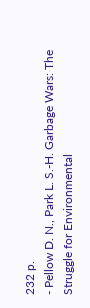232 p.
- Pellow D. N., Park L. S.-H. Garbage Wars: The Struggle for Environmental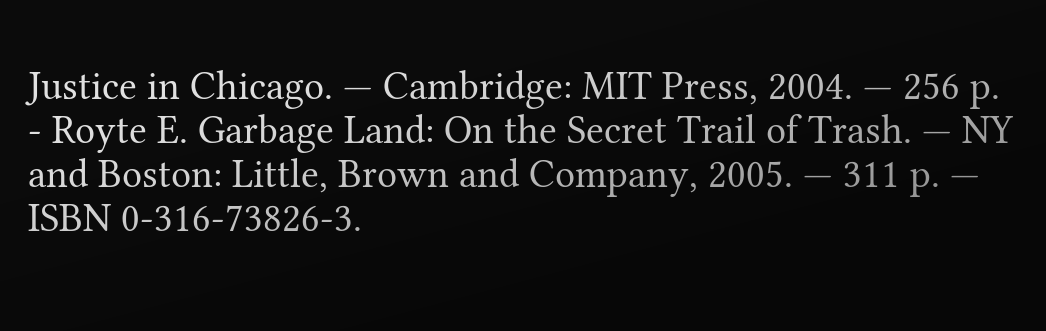Justice in Chicago. — Cambridge: MIT Press, 2004. — 256 p.
- Royte E. Garbage Land: On the Secret Trail of Trash. — NY and Boston: Little, Brown and Company, 2005. — 311 p. — ISBN 0-316-73826-3.